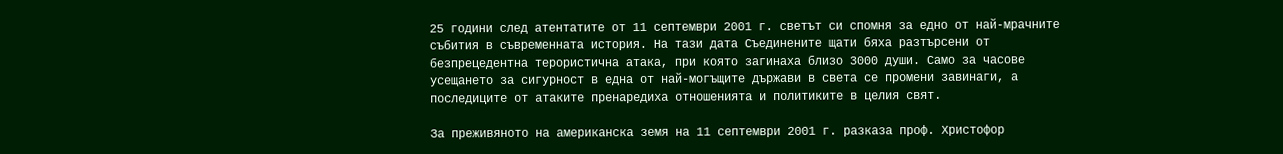25 години след атентатите от 11 септември 2001 г. светът си спомня за едно от най-мрачните събития в съвременната история. На тази дата Съединените щати бяха разтърсени от безпрецедентна терористична атака, при която загинаха близо 3000 души. Само за часове усещането за сигурност в една от най-могъщите държави в света се промени завинаги, а последиците от атаките пренаредиха отношенията и политиките в целия свят.

За преживяното на американска земя на 11 септември 2001 г. разказа проф. Христофор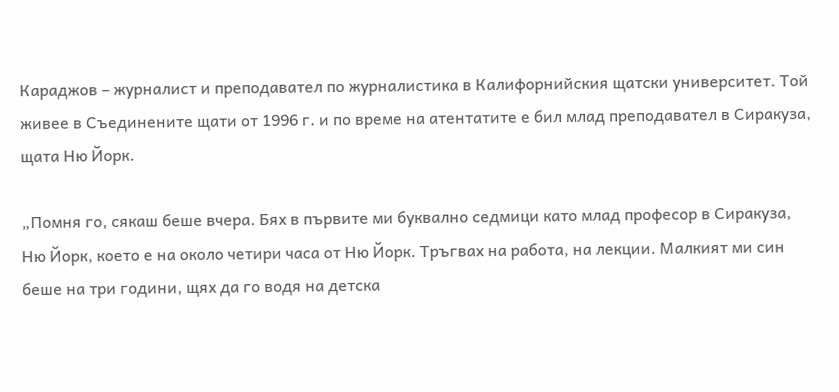Караджов – журналист и преподавател по журналистика в Калифорнийския щатски университет. Той живее в Съединените щати от 1996 г. и по време на атентатите е бил млад преподавател в Сиракуза, щата Ню Йорк.

„Помня го, сякаш беше вчера. Бях в първите ми буквално седмици като млад професор в Сиракуза, Ню Йорк, което е на около четири часа от Ню Йорк. Тръгвах на работа, на лекции. Малкият ми син беше на три години, щях да го водя на детска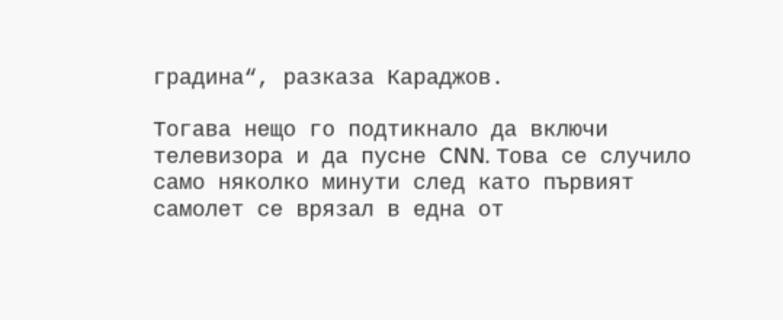градина“, разказа Караджов.

Тогава нещо го подтикнало да включи телевизора и да пусне CNN. Това се случило само няколко минути след като първият самолет се врязал в една от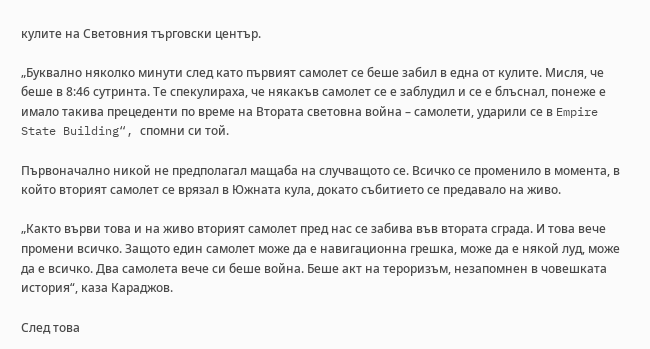кулите на Световния търговски център.

„Буквално няколко минути след като първият самолет се беше забил в една от кулите. Мисля, че беше в 8:46 сутринта. Те спекулираха, че някакъв самолет се е заблудил и се е блъснал, понеже е имало такива прецеденти по време на Втората световна война – самолети, ударили се в Empire State Building“, спомни си той.

Първоначално никой не предполагал мащаба на случващото се. Всичко се променило в момента, в който вторият самолет се врязал в Южната кула, докато събитието се предавало на живо.

„Както върви това и на живо вторият самолет пред нас се забива във втората сграда. И това вече промени всичко. Защото един самолет може да е навигационна грешка, може да е някой луд, може да е всичко. Два самолета вече си беше война. Беше акт на тероризъм, незапомнен в човешката история“, каза Караджов.

След това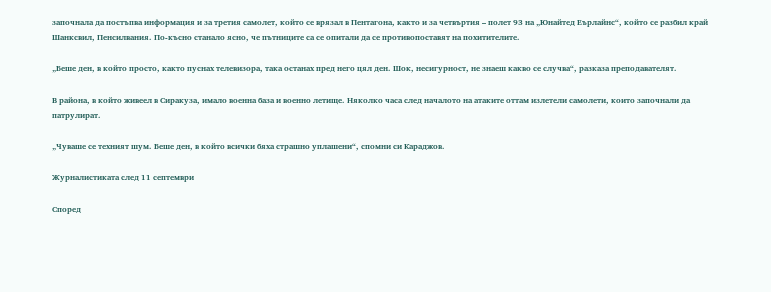започнала да постъпва информация и за третия самолет, който се врязал в Пентагона, както и за четвъртия – полет 93 на „Юнайтед Еърлайнс“, който се разбил край Шанксвил, Пенсилвания. По-късно станало ясно, че пътниците са се опитали да се противопоставят на похитителите.

„Беше ден, в който просто, както пуснах телевизора, така останах пред него цял ден. Шок, несигурност, не знаеш какво се случва“, разказа преподавателят.

В района, в който живеел в Сиракуза, имало военна база и военно летище. Няколко часа след началото на атаките оттам излетели самолети, които започнали да патрулират.

„Чуваше се техният шум. Беше ден, в който всички бяха страшно уплашени“, спомни си Караджов.

Журналистиката след 11 септември

Според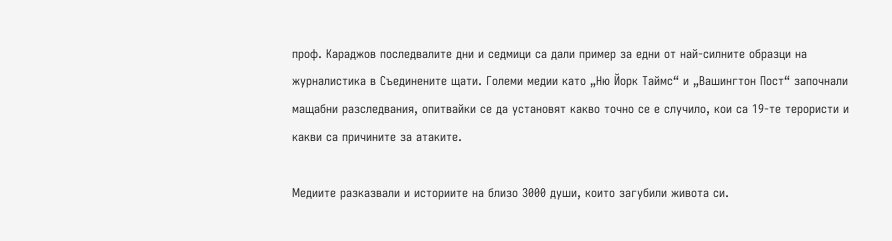проф. Караджов последвалите дни и седмици са дали пример за едни от най-силните образци на журналистика в Съединените щати. Големи медии като „Ню Йорк Таймс“ и „Вашингтон Пост“ започнали мащабни разследвания, опитвайки се да установят какво точно се е случило, кои са 19-те терористи и какви са причините за атаките.

Медиите разказвали и историите на близо 3000 души, които загубили живота си.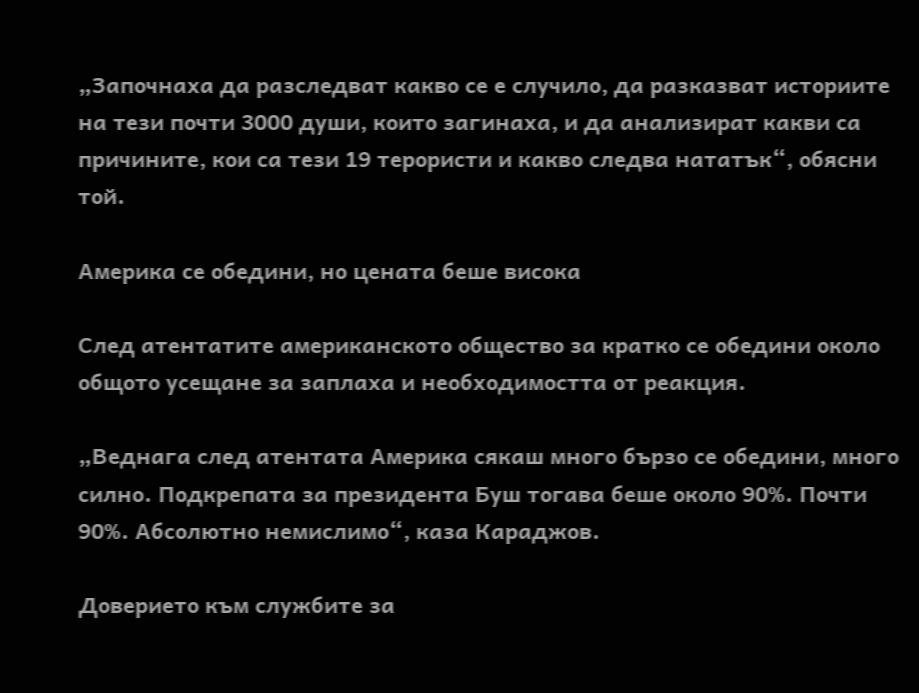„Започнаха да разследват какво се е случило, да разказват историите на тези почти 3000 души, които загинаха, и да анализират какви са причините, кои са тези 19 терористи и какво следва нататък“, обясни той.

Америка се обедини, но цената беше висока

След атентатите американското общество за кратко се обедини около общото усещане за заплаха и необходимостта от реакция.

„Веднага след атентата Америка сякаш много бързо се обедини, много силно. Подкрепата за президента Буш тогава беше около 90%. Почти 90%. Абсолютно немислимо“, каза Караджов.

Доверието към службите за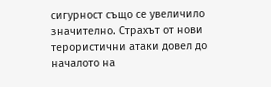сигурност също се увеличило значително. Страхът от нови терористични атаки довел до началото на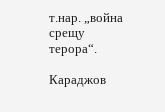т.нар. „война срещу терора“.

Караджов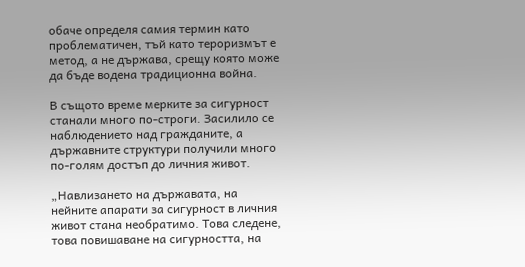обаче определя самия термин като проблематичен, тъй като тероризмът е метод, а не държава, срещу която може да бъде водена традиционна война.

В същото време мерките за сигурност станали много по-строги. Засилило се наблюдението над гражданите, а държавните структури получили много по-голям достъп до личния живот.

„Навлизането на държавата, на нейните апарати за сигурност в личния живот стана необратимо. Това следене, това повишаване на сигурността, на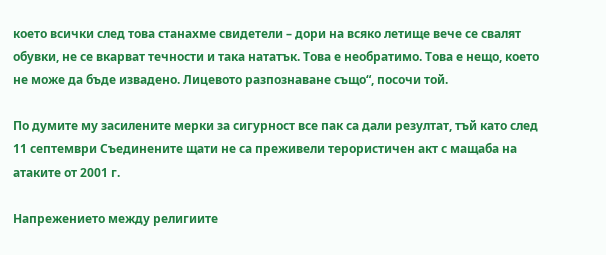което всички след това станахме свидетели – дори на всяко летище вече се свалят обувки, не се вкарват течности и така нататък. Това е необратимо. Това е нещо, което не може да бъде извадено. Лицевото разпознаване също“, посочи той.

По думите му засилените мерки за сигурност все пак са дали резултат, тъй като след 11 септември Съединените щати не са преживели терористичен акт с мащаба на атаките от 2001 г.

Напрежението между религиите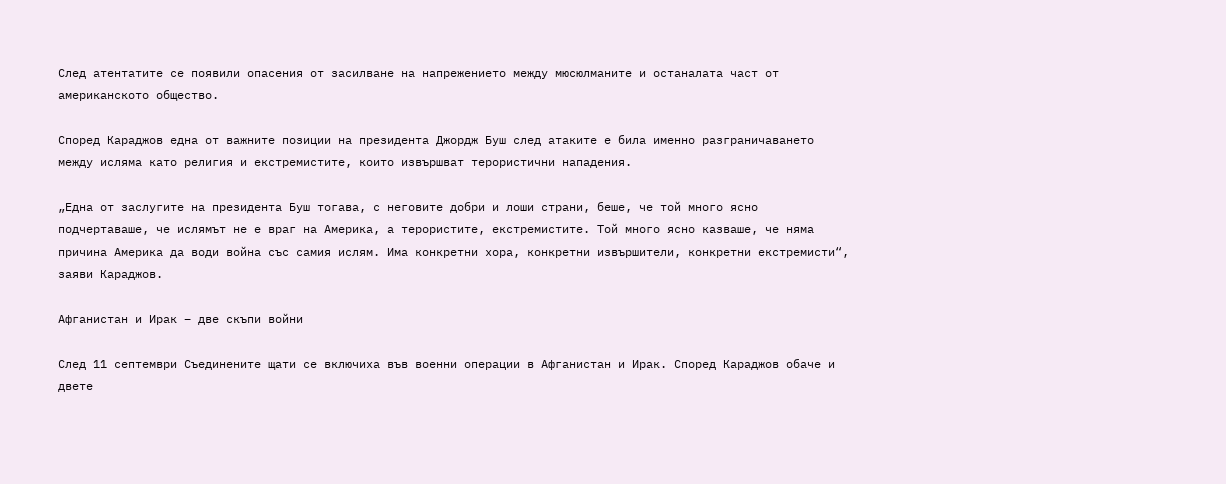След атентатите се появили опасения от засилване на напрежението между мюсюлманите и останалата част от американското общество.

Според Караджов една от важните позиции на президента Джордж Буш след атаките е била именно разграничаването между исляма като религия и екстремистите, които извършват терористични нападения.

„Една от заслугите на президента Буш тогава, с неговите добри и лоши страни, беше, че той много ясно подчертаваше, че ислямът не е враг на Америка, а терористите, екстремистите. Той много ясно казваше, че няма причина Америка да води война със самия ислям. Има конкретни хора, конкретни извършители, конкретни екстремисти“, заяви Караджов.

Афганистан и Ирак – две скъпи войни

След 11 септември Съединените щати се включиха във военни операции в Афганистан и Ирак. Според Караджов обаче и двете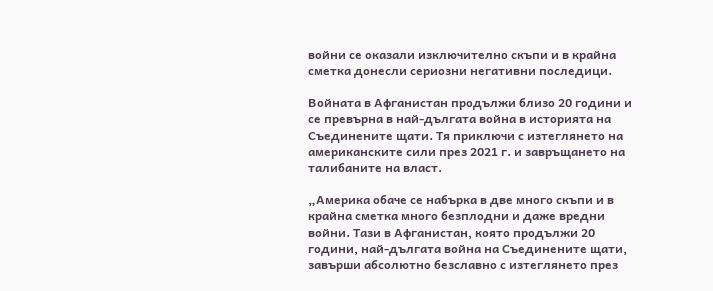войни се оказали изключително скъпи и в крайна сметка донесли сериозни негативни последици.

Войната в Афганистан продължи близо 20 години и се превърна в най-дългата война в историята на Съединените щати. Тя приключи с изтеглянето на американските сили през 2021 г. и завръщането на талибаните на власт.

„Америка обаче се набърка в две много скъпи и в крайна сметка много безплодни и даже вредни войни. Тази в Афганистан, която продължи 20 години, най-дългата война на Съединените щати, завърши абсолютно безславно с изтеглянето през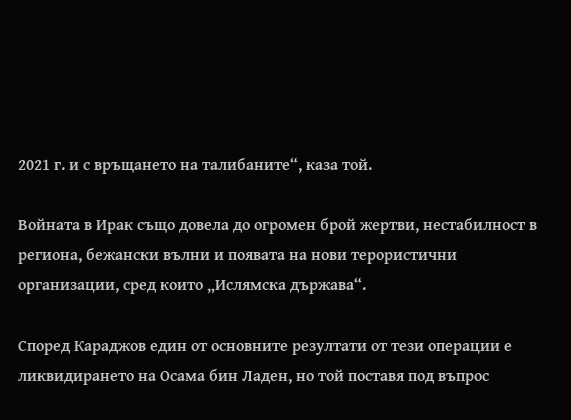2021 г. и с връщането на талибаните“, каза той.

Войната в Ирак също довела до огромен брой жертви, нестабилност в региона, бежански вълни и появата на нови терористични организации, сред които „Ислямска държава“.

Според Караджов един от основните резултати от тези операции е ликвидирането на Осама бин Ладен, но той поставя под въпрос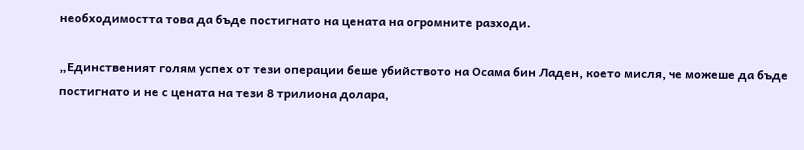необходимостта това да бъде постигнато на цената на огромните разходи.

„Единственият голям успех от тези операции беше убийството на Осама бин Ладен, което мисля, че можеше да бъде постигнато и не с цената на тези 8 трилиона долара,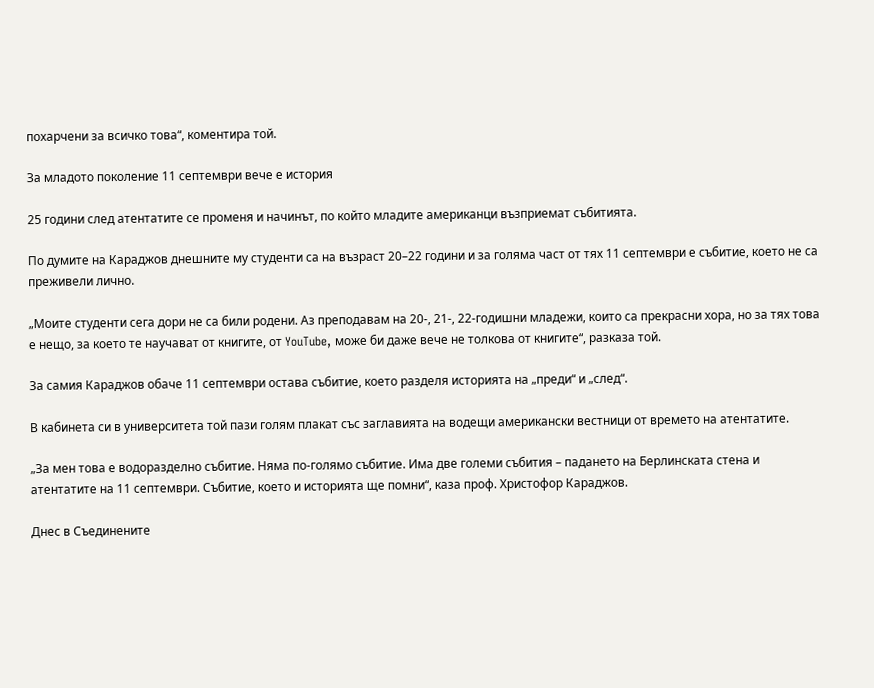похарчени за всичко това“, коментира той.

За младото поколение 11 септември вече е история

25 години след атентатите се променя и начинът, по който младите американци възприемат събитията.

По думите на Караджов днешните му студенти са на възраст 20–22 години и за голяма част от тях 11 септември е събитие, което не са преживели лично.

„Моите студенти сега дори не са били родени. Аз преподавам на 20-, 21-, 22-годишни младежи, които са прекрасни хора, но за тях това е нещо, за което те научават от книгите, от YouTube, може би даже вече не толкова от книгите“, разказа той.

За самия Караджов обаче 11 септември остава събитие, което разделя историята на „преди“ и „след“.

В кабинета си в университета той пази голям плакат със заглавията на водещи американски вестници от времето на атентатите.

„За мен това е водоразделно събитие. Няма по-голямо събитие. Има две големи събития – падането на Берлинската стена и атентатите на 11 септември. Събитие, което и историята ще помни“, каза проф. Христофор Караджов.

Днес в Съединените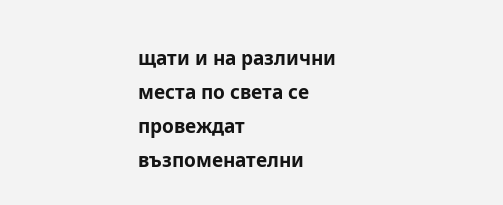щати и на различни места по света се провеждат възпоменателни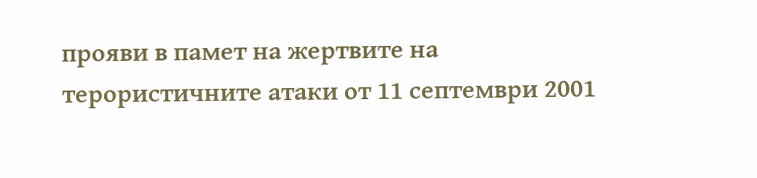прояви в памет на жертвите на терористичните атаки от 11 септември 2001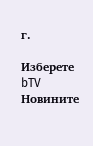г.

Изберете bTV Новините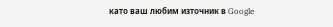като ваш любим източник в Google